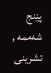پێنج شه‌ممه‌ , تشرینی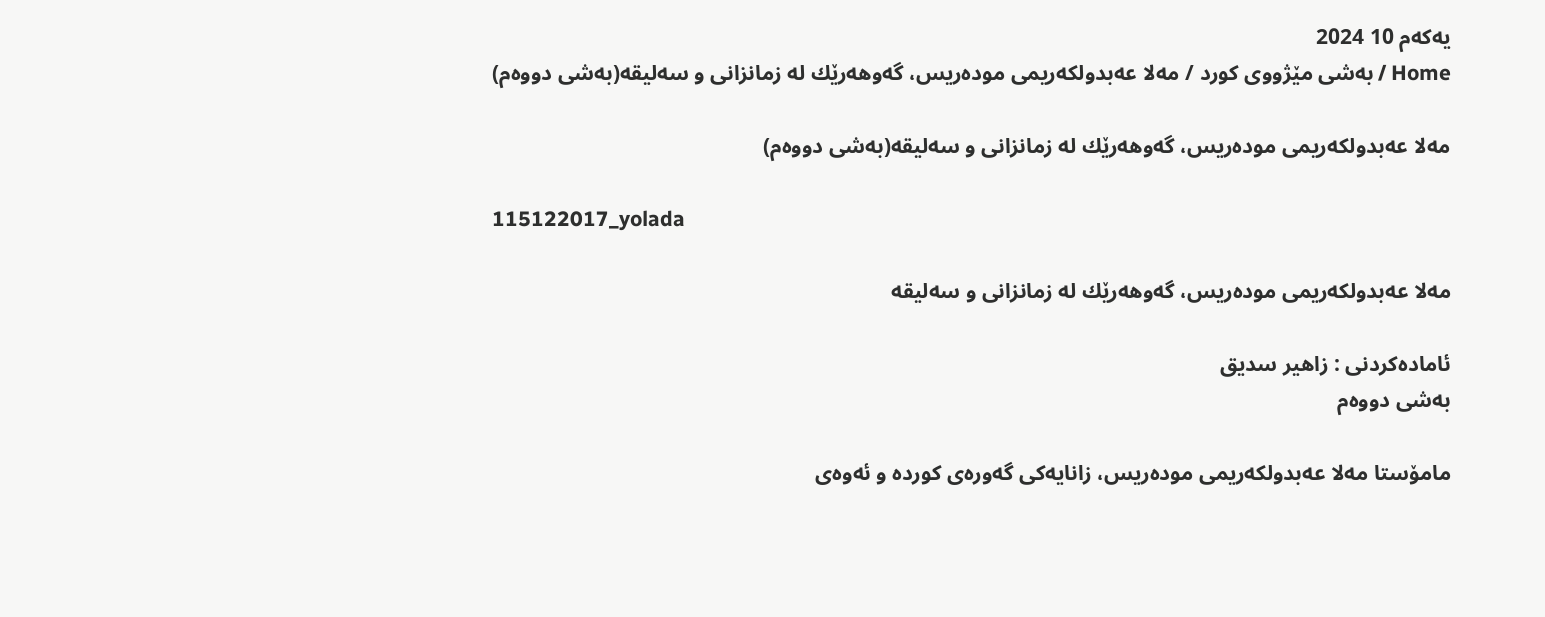یه‌كه‌م 10 2024
Home / بەشی مێژووی كورد / مه‌لا عه‌بدولكه‌ریمی‌ موده‌ریس، گه‌وهه‌رێك له‌ زمانزانی‌ و سه‌لیقه‌(به‌شی‌ دووەم)

مه‌لا عه‌بدولكه‌ریمی‌ موده‌ریس، گه‌وهه‌رێك له‌ زمانزانی‌ و سه‌لیقه‌(به‌شی‌ دووەم)

115122017_yolada

مه‌لا عه‌بدولكه‌ریمی‌ موده‌ریس، گه‌وهه‌رێك له‌ زمانزانی‌ و سه‌لیقه‌

ئاماده‌كردنی‌ : زاهیر سدیق
به‌شی‌ دووەم

مامۆستا مه‌لا عه‌بدولكه‌ریمی‌ موده‌ریس، زانایه‌كی‌ گه‌وره‌ی‌ كورده‌ و ئه‌وه‌ی‌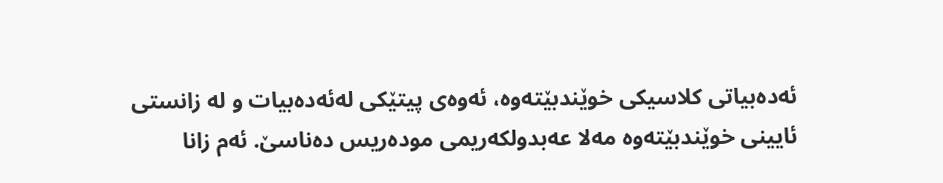ئه‌ده‌بیاتی‌ كلاسیكی‌ خوێندبێته‌وه‌، ئه‌وه‌ی‌ پیتێكی‌ له‌ئه‌ده‌بیات و له‌ زانستی‌ ئایینی‌ خوێندبێته‌وه‌ مه‌لا عه‌بدولكه‌ریمی‌ موده‌ریس ده‌ناسێ‌. ئه‌م زانا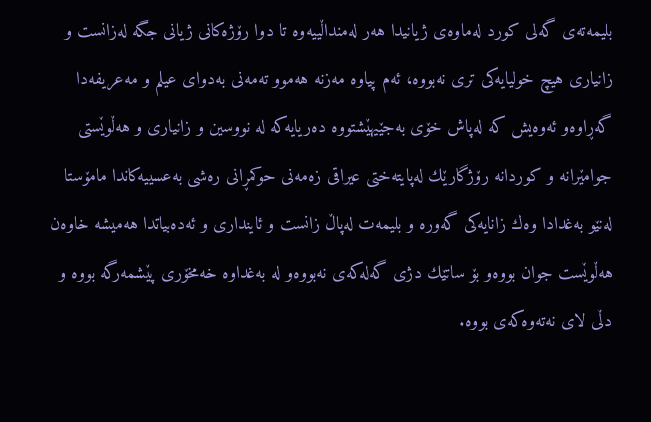بلیمه‌ته‌ی‌ گه‌لی‌ كورد له‌ماوه‌ی‌ ژیانیدا هه‌ر له‌منداڵییه‌وه‌ تا دوا رۆژه‌كانی‌ ژیانی‌ جگه‌ له‌زانست و زانیاری‌ هیچ خولیایه‌كی‌ تری‌ نه‌بووه‌، ئه‌م پیاوه‌ مه‌زنه‌ هه‌موو ته‌مه‌نی‌ به‌دوای‌ عیلم و مه‌عریفه‌دا گه‌ڕاوه‌و ئه‌وه‌یش كه‌ له‌پاش خۆی‌ به‌جێیهێشتووه‌ ده‌ریایه‌كه‌ له‌ نووسین و زانیاری‌ و هه‌ڵوێستی‌ جوامێرانه‌ و كوردانه‌ رۆژگارێك له‌پایته‌ختی‌ عیراقی‌ زه‌مه‌نی‌ حوكمڕانی‌ ره‌شی‌ به‌عسییه‌كاندا مامۆستا له‌نێو به‌غدادا وه‌ك زانایه‌كی‌ گه‌وره‌ و بلیمه‌ت له‌پاڵ زانست و ئاینداری‌ و ئه‌ده‌بیاتدا هه‌میشه‌ خاوه‌ن هه‌ڵوێست جوان بووه‌و بۆ ساتێك دژی‌ گه‌له‌كه‌ی‌ نه‌بووه‌و له‌ به‌غداوه‌ خه‌مخۆری‌ پێشمه‌رگه‌ بووه‌ و دڵی‌ لای‌ نه‌ته‌وه‌كه‌ی‌ بووه‌.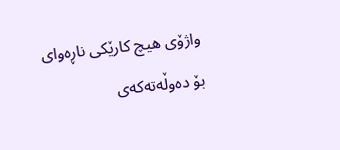واژۆی‌ هیچ كارێكی‌ ناڕه‌وای‌ بۆ ده‌وڵه‌ته‌كه‌ی‌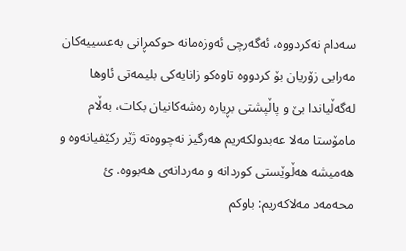سه‌دام نه‌كردووه‌، ئه‌گه‌رچی‌ ئه‌وزه‌مانه‌ حوكمڕانی‌ به‌عسییه‌كان مه‌رایی زۆریان بۆ كردووه‌ تاوه‌كو زانایه‌كی‌ بلیمه‌تی‌ ئاوها له‌گه‌ڵیاندا بێ‌ و پاڵپشتی‌ بڕیاره‌ ره‌شه‌كانیان بكات، به‌ڵام مامۆستا مه‌لا عه‌بدولكه‌ریم هه‌رگیز نه‌چووه‌ته‌ ژێر ركێفیانه‌وه‌ و هه‌میشه‌ هه‌ڵوێستی‌ كوردانه‌ و مه‌ردانه‌ی‌ هه‌بووه‌. ئ
محه‌مه‌د مه‌لاكه‌ریم: باوكم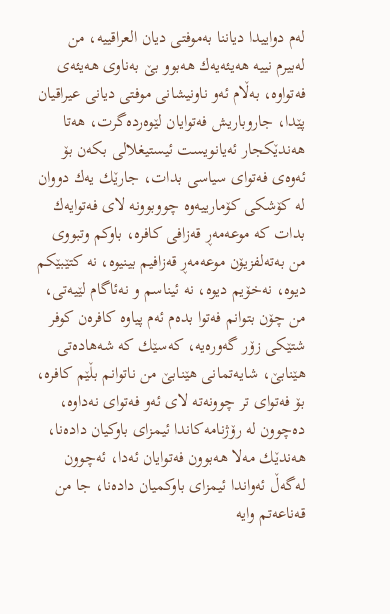له‌م دواییدا دیاننا به‌موفتی‌ دیان العراقییه‌، من له‌بیرم نییه‌ هه‌یئه‌یه‌ك هه‌بوو بێ‌ به‌ناوی‌ هه‌یئه‌ی‌ فه‌تواوه‌، به‌ڵام ئه‌و ناونیشانی‌ موفتی‌ دیانی‌ عیراقیان پێدا، جاروباریش فه‌توایان لێوه‌رده‌گرت، هه‌تا هه‌ندێكجار ئه‌یانویست ئیستیغلالی بكه‌ن بۆ ئه‌وه‌ی‌ فه‌توای‌ سیاسی‌ بدات، جارێك یه‌ك دووان له‌ كۆشكی‌ كۆمارییه‌وه‌ چووبوونه‌ لای‌ فه‌توایه‌ك بدات كه‌ موعه‌مه‌ڕ قه‌زافی‌ كافره‌، باوكم وتبووی‌ من به‌ته‌لفزیۆن موعه‌مه‌ڕ قه‌زافیم بینیوه‌، نه‌ كتێبێكم دیوه‌، نه‌خۆیم دیوه‌، نه‌ ئیناسم و نه‌ئاگام لێیه‌تی‌، من چۆن بتوانم فه‌توا بده‌م ئه‌م پیاوه‌ كافره‌ن كوفر شتێكی‌ زۆر گه‌وره‌یه‌، كه‌سێك كه‌ شه‌هاده‌تی‌ هێنابێ‌، شایه‌تمانی‌ هێنابێ‌ من ناتوانم بڵێم كافره‌، بۆ فه‌توای‌ تر چوونه‌ته‌ لای‌ ئه‌و فه‌توای‌ نه‌داوه‌، ده‌چوون له‌ رۆژنامه‌كاندا ئیمزای‌ باوكیان داده‌نا، هه‌ندێك مه‌لا هه‌بوون فه‌توایان ئه‌دا، ئه‌چوون له‌گه‌ڵ ئه‌واندا ئیمزای‌ باوكمیان داده‌نا، جا من قه‌ناعه‌تم وایه‌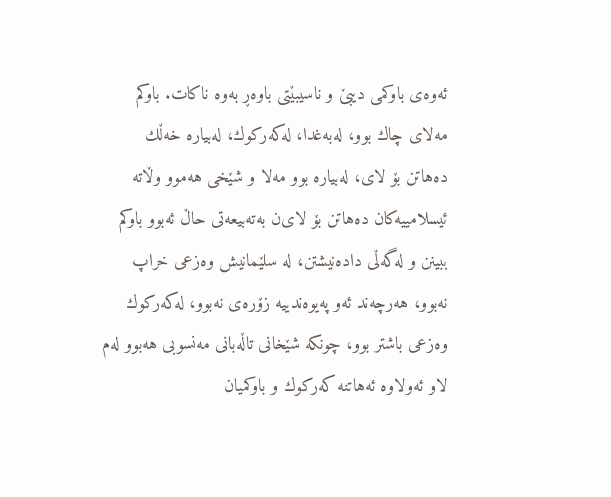ئه‌وه‌ی‌ باوكمی‌ دیبێ‌ و ناسیبێتی‌ باوه‌ڕ به‌وه‌ ناكات. باوكم مه‌لای‌ چاك بوو، له‌به‌غدا، له‌كه‌ركوك، له‌بیاره‌ خه‌ڵك ده‌هاتن بۆ لای‌، له‌بیاره‌ بوو مه‌لا و شێخی‌ هه‌موو وڵاته‌ ئیسلامییه‌كان ده‌هاتن بۆ لای‌ن به‌ته‌بیعه‌تی‌ حاڵ ئه‌بوو باوكم ببینن و له‌گه‌ڵی‌ داده‌نیشتن، له‌ سلێمانیش وه‌زعی‌ خراپ نه‌بوو، هه‌رچه‌ند ئه‌و په‌یوه‌ندییه‌ زۆره‌ی‌ نه‌بوو، له‌كه‌ركوك وه‌زعی‌ باشتر بوو، چونكه‌ شێخانی‌ تاڵه‌بانی‌ مه‌نسوبی‌ هه‌بوو له‌م لاو ئه‌ولاوه‌ ئه‌هاتنه‌ كه‌ركوك و باوكمیان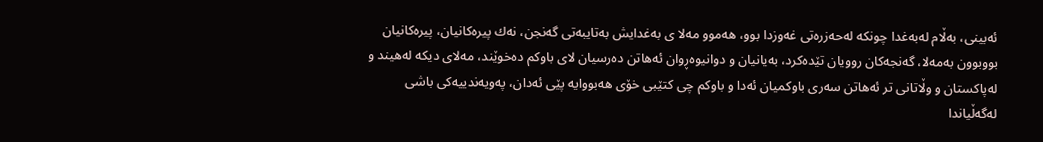ئه‌بینی‌، به‌ڵام له‌به‌غدا چونكه‌ له‌حه‌زره‌تی‌ غه‌وزدا بوو، هه‌موو مه‌لا ی‌ به‌غدایش به‌تایبه‌تی‌ گه‌نجن، نه‌ك پیره‌كانیان، پیره‌كانیان بووبوون به‌مه‌لا، گه‌نجه‌كان روویان تێده‌كرد، به‌یانیان و دوانیوه‌ڕوان ئه‌هاتن ده‌رسیان لای‌ باوكم ده‌خوێند، مه‌لای‌ دیكه‌ له‌هیند و له‌پاكستان و وڵاتانی‌ تر ئه‌هاتن سه‌ری‌ باوكمیان ئه‌دا و باوكم چی‌ كتێبی‌ خۆی‌ هه‌بووایه‌ پێی‌ ئه‌دان، په‌ویه‌ندییه‌كی‌ باشی‌ له‌گه‌ڵیاندا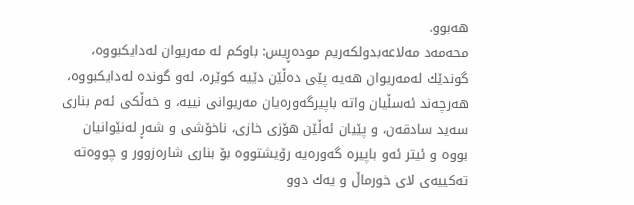هه‌بوو.
محه‌مه‌د مه‌لاعه‌بدولكه‌ریم موده‌ڕیس: باوكم له‌ مه‌ریوان له‌دایكبووه‌، گوندێك له‌مه‌ریوان هه‌یه‌ پێی‌ ده‌ڵێن دێیه‌ كوێره‌، له‌و گونده‌ له‌دایكبووه‌، هه‌رچه‌ند ئه‌سڵیان واته‌ باپیرگه‌وره‌یان مه‌ریوانی‌ نییه‌، و خه‌ڵكی‌ ئه‌م بناری‌ سه‌ید سادقه‌ن، و پێیان ئه‌ڵێن هۆزی‌ خازی‌، ناخۆشی‌ و شه‌ڕ له‌نێوانیان بووه‌ و ئیتر ئه‌و باپیره‌ گه‌وره‌یه‌ رۆیشتووه‌ بۆ بناری‌ شاره‌زوور و چووه‌ته‌ ته‌كییه‌ی‌ لای‌ خورماڵ و یه‌ك دوو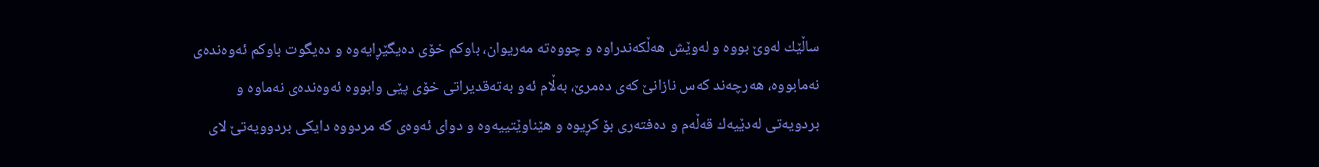ساڵێك له‌وێ‌ بووه‌ و له‌وێش هه‌ڵكه‌ندراوه‌ و چووه‌ته‌ مه‌ریوان، باوكم خۆی‌ ده‌یگێڕایه‌وه‌ و ده‌یگوت باوكم ئه‌وه‌نده‌ی‌ نه‌مابووه‌، هه‌رچه‌ند كه‌س نازانێ‌ كه‌ی‌ ده‌مرێ‌، به‌ڵام ئه‌و به‌ته‌قدیراتی‌ خۆی‌ پێی‌ وابووه‌ ئه‌وه‌نده‌ی‌ نه‌ماوه‌ و بردویه‌تی‌ له‌دێیه‌ك قه‌ڵه‌م و ده‌فته‌ری‌ بۆ كڕیوه‌ و هێناوێتییه‌وه‌ و دوای‌ ئه‌وه‌ی‌ كه‌ مردووه‌ دایكی‌ بردوویه‌تێ‌ لای‌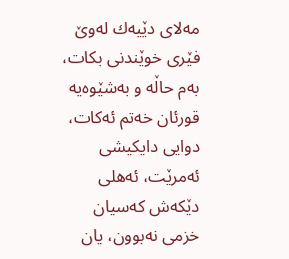مه‌لای‌ دێیه‌ك له‌وێ‌ فێری‌ خوێندنی‌ بكات، به‌م حاڵه‌ و به‌شێوه‌یه‌ قورئان خه‌تم ئه‌كات، دوایی دایكیشی‌ ئه‌مرێت، ئه‌هلی‌ دێكه‌ش كه‌سیان خزمی‌ نه‌بوون، یان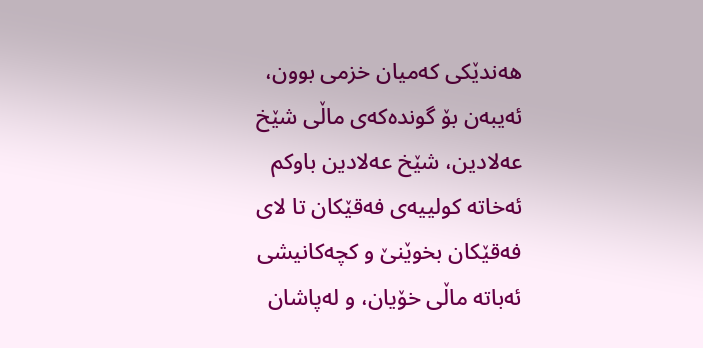هه‌ندێكی‌ كه‌میان خزمی‌ بوون، ئه‌یبه‌ن بۆ گونده‌كه‌ی‌ ماڵی‌ شێخ عه‌لادین، شێخ عه‌لادین باوكم ئه‌خاته‌ كولییه‌ی‌ فه‌قێكان تا لای‌ فه‌قێكان بخوێنێ‌ و كچه‌كانیشی‌ ئه‌باته‌ ماڵی‌ خۆیان، و له‌پاشان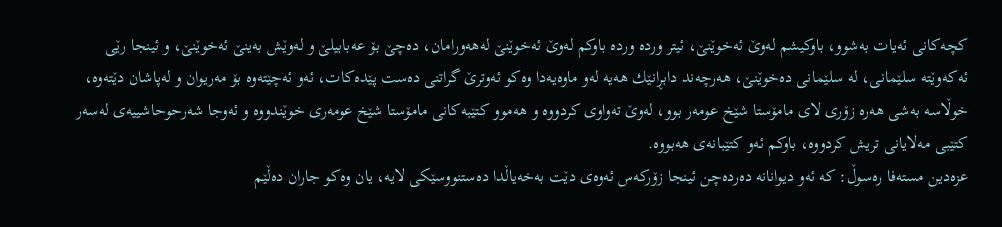كچه‌كانی‌ ئه‌یات به‌شوو، باوكیشم له‌وێ‌ ئه‌خوێنێ‌، ئیتر ورده‌ ورده‌ باوكم له‌وێ‌ ئه‌خوێنێ‌ له‌هه‌ورامان، ده‌چێ‌ بۆ عه‌بابیلێ‌ و له‌وێش به‌ینێ‌ ئه‌خوێنێ‌، و ئینجا رێی‌ ئه‌كه‌وێته‌ سلێمانی‌، له‌ سلێمانی‌ ده‌خوێنێ‌، هه‌رچه‌ند دابڕانێك هه‌یه‌ له‌و ماوه‌یه‌دا وه‌كو ئه‌وترێ‌ گراتنی‌ ده‌ست پێده‌كات، ئه‌و ئه‌چێته‌وه‌ بۆ مه‌ریوان و له‌پاشان دێته‌وه‌، خوڵاسه‌ به‌شی‌ هه‌ره‌ زۆری‌ لای‌ مامۆستا شێخ عومه‌ر بوو، له‌وێ‌ ته‌واوی‌ كردووه‌ و هه‌موو كتێبه‌كانی‌ مامۆستا شێخ عومه‌ری‌ خوێندووه‌ و ئه‌وجا شه‌رحوحاشییه‌ی‌ له‌سه‌ر كتێبی‌ مه‌لایانی‌ تریش كردووه‌، باوكم ئه‌و كتێبانه‌ی‌ هه‌بووه‌.
عزه‌دین مسته‌فا ره‌سوڵ: كه‌ ئه‌و دیوانانه‌ ده‌رده‌چن ئینجا زۆركه‌س ئه‌وه‌ی‌ دێت به‌خه‌یاڵدا ده‌ستنووسێكی‌ لایه‌، یان وه‌كو جاران ده‌ڵێم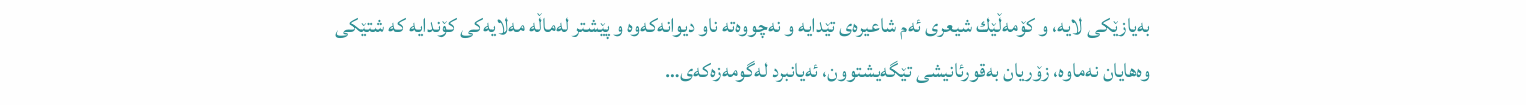به‌یازێكی‌ لایه‌، و كۆمه‌ڵێك شیعری‌ ئه‌م شاعیره‌ی‌ تێدایه‌ و نه‌چووه‌ته‌ ناو دیوانه‌كه‌وه‌ و پێشتر له‌ماڵه‌ مه‌لایه‌كی‌ كۆندایه‌ كه‌ شتێكی‌ وه‌هایان نه‌ماوه‌، زۆریان به‌قورئانیشی‌ تێگه‌یشتوون، ئه‌یانبرد له‌گومه‌زه‌كه‌ی‌…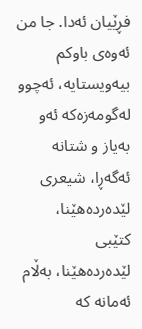فڕێیان ئه‌دا. جا من ئه‌وه‌ی‌ باوكم بیه‌ویستایه‌، ئه‌چوو له‌گومه‌زه‌كه‌ ئه‌و به‌یاز و شتانه‌ ئه‌گه‌ڕا، شیعری‌ لێده‌رده‌هێنا، كتێبی‌ لێده‌رده‌هێنا، به‌ڵام ئه‌مانه‌ كه‌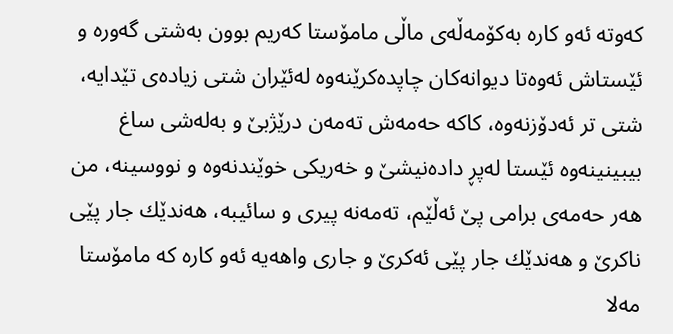كه‌وته‌ ئه‌و كاره‌ به‌كۆمه‌ڵه‌ی‌ ماڵی‌ مامۆستا كه‌ریم بوون به‌شتی‌ گه‌وره‌ و ئێستاش ئه‌وه‌تا دیوانه‌كان چاپده‌كرێنه‌وه‌ له‌ئێران شتی‌ زیاده‌ی‌ تێدایه‌، شتی‌ تر ئه‌دۆزنه‌وه‌، كاكه‌ حه‌مه‌ش ته‌مه‌ن درێژبێ‌ و به‌له‌شی‌ ساغ بیبینینه‌وه‌ ئێستا له‌پڕ داده‌نیشێ‌ و خه‌ریكی‌ خوێندنه‌وه‌ و نووسینه‌، من هه‌ر حه‌مه‌ی‌ برامی‌ پێ‌ ئه‌ڵێم، ته‌مه‌نه‌ پیری‌ و سائیبه‌، هه‌ندێك جار پێی‌ ناكرێ‌ و هه‌ندێك جار پێی‌ ئه‌كرێ و جاری‌ واهه‌یه‌ ئه‌و كاره‌ كه‌ مامۆستا مه‌لا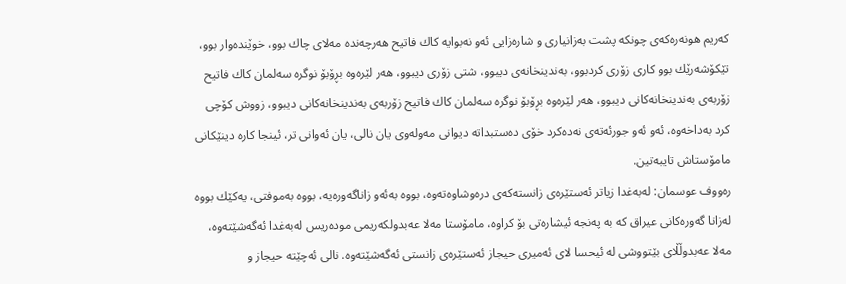كه‌ریم هونه‌ره‌كه‌ی‌ چونكه‌ پشت به‌زانیاری‌ و شاره‌زایی ئه‌و نه‌بوایه‌ كاك فاتیح هه‌رچه‌نده‌ مه‌لای‌ چاك بوو، خوێنده‌وار بوو، تێكۆشه‌رێك بوو كاری‌ زۆری‌ كردبوو، به‌ندینخانه‌ی‌ دیبوو، شتی‌ زۆری‌ دیبوو، هه‌ر لێره‌وه‌ بڕۆبۆ نوگره‌ سه‌لمان كاك فاتیح زۆربه‌ی‌ به‌ندینخانه‌كانی‌ دیبوو، هه‌ر لێره‌وه‌ بڕۆبۆ نوگره‌ سه‌لمان كاك فاتیح زۆربه‌ی‌ به‌ندینخانه‌كانی‌ دیبوو، زووش كۆچی‌ كرد به‌داخه‌وه‌، ئه‌و ئه‌و جورئه‌ته‌ی‌ نه‌ده‌كرد خۆی‌ ده‌ستبداته‌ دیوانی‌ مه‌وله‌وی‌ یان نالی‌، یان ئه‌وانی‌ تر، ئینجا كاره‌ دینێكانی‌ مامۆستاش تایبه‌تین.
ره‌ووف عوسمان: له‌به‌غدا زیاتر ئه‌ستێره‌ی‌ زانسته‌كه‌ی‌ دره‌وشاوه‌ته‌وه‌، بووه‌ به‌ئه‌و زاناگه‌وره‌یه‌، بووه‌ به‌موفتی‌، یه‌كێك بووه‌ له‌زانا گه‌وره‌كانی‌ عیراق كه‌ به‌ په‌نجه‌ ئیشاره‌تی‌ بۆ كراوه‌، مامۆستا مه‌لا عه‌بدولكه‌ریمی‌ موده‌ریس له‌به‌غدا ئه‌گه‌شێته‌وه‌، مه‌لا عه‌بدوڵڵای‌ بێتووشی‌ له‌ ئیحسا لای‌ ئه‌میری‌ حیجاز ئه‌ستێره‌ی‌ زانستی‌ ئه‌گه‌شێته‌وه‌. نالی‌ ئه‌چێته‌ حیجاز و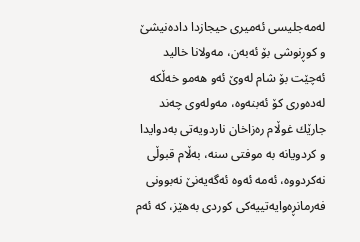له‌مه‌جلیسی‌ ئه‌میری‌ حیجازدا داده‌نیشێ‌ و كوڕنوشی‌ بۆ ئه‌به‌ن، مه‌ولانا خالید ئه‌چێت بۆ شام له‌وێ‌ ئه‌و هه‌مو خه‌ڵكه‌ له‌ده‌وری‌ كۆ ئه‌بنه‌وه‌، مه‌وله‌وی‌ چه‌ند جارێك غوڵام ره‌زاخان ناردویه‌تی‌ به‌دوایدا و كردویانه‌ به‌ موفتی‌ سنه‌، به‌ڵام قبوڵی‌ نه‌كردووه‌، ئه‌مه‌ ئه‌وه‌ ئه‌گه‌یه‌نێ‌ نه‌بوونی‌ فه‌رمانڕه‌وایه‌تییه‌كی‌ كوردی‌ به‌هێز، كه‌ ئه‌م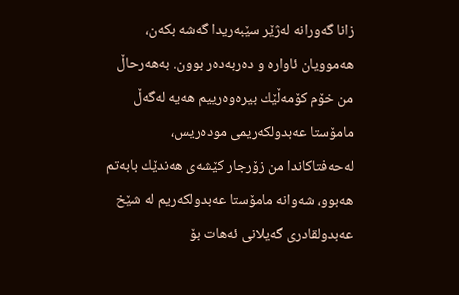زانا گه‌ورانه‌ له‌ژێر سێبه‌ریدا گه‌شه‌ بكه‌ن، هه‌موویان ئاواره‌ و ده‌ربه‌ده‌ر بوون. به‌هه‌رحاڵ من خۆم كۆمه‌ڵێك بیره‌وه‌رییم هه‌یه‌ له‌گه‌ڵ مامۆستا عه‌بدولكه‌ریمی‌ موده‌ریس، له‌حه‌فتاكاندا من زۆرجار كێشه‌ی‌ هه‌ندێك بابه‌تم هه‌بوو، شه‌وانه‌ مامۆستا عه‌بدولكه‌ریم له‌ شێخ عه‌بدولقادری‌ گه‌یلانی‌ ئه‌هات بۆ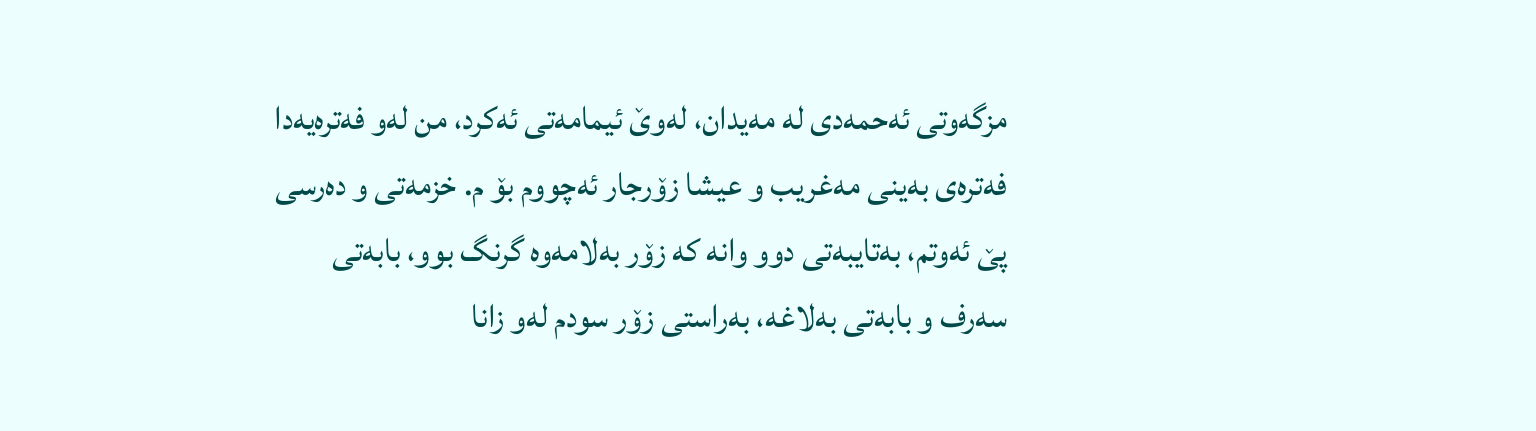مزگه‌وتی‌ ئه‌حمه‌دی‌ له‌ مه‌یدان، له‌وێ‌ ئیمامه‌تی‌ ئه‌كرد، من له‌و فه‌تره‌یه‌دا فه‌تره‌ی‌ به‌ینی‌ مه‌غریب و عیشا زۆرجار ئه‌چووم بۆ م. خزمه‌تی‌ و ده‌رسی‌ پێ ئه‌وتم، به‌تایبه‌تی‌ دوو وانه‌ كه‌ زۆر به‌لامه‌وه‌ گرنگ بوو، بابه‌تی‌ سه‌رف و بابه‌تی‌ به‌لاغه‌، به‌راستی‌ زۆر سودم له‌و زانا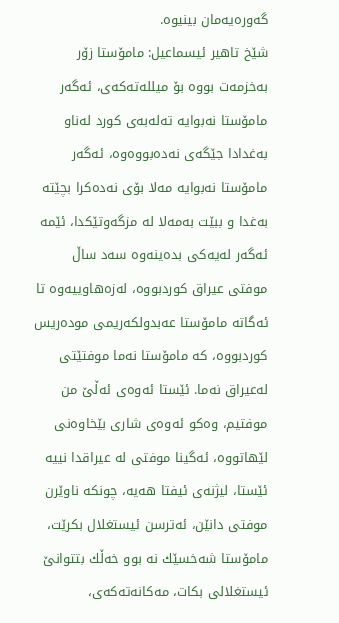گه‌وره‌یه‌مان بینیوه‌.
شێخ تاهیر ئیسماعیل: مامۆستا زۆر به‌خزمه‌ت بووه‌ بۆ میلله‌ته‌كه‌ی‌، ئه‌گه‌ر مامۆستا نه‌بوایه‌ ته‌له‌به‌ی‌ كورد له‌ناو به‌غدادا جێگه‌ی‌ نه‌ده‌بووه‌وه‌، ئه‌گه‌ر مامۆستا نه‌بوایه‌ مه‌لا بۆی‌ نه‌ده‌كرا بچێته‌ به‌غدا و ببێت به‌مه‌لا له‌ مزگه‌وتێكدا، ئێمه‌ ئه‌گه‌ر له‌یه‌كی‌ بده‌ینه‌وه‌ سه‌د ساڵ موفتی‌ عیراق كوردبووه‌، له‌زه‌هاوییه‌وه‌ تا ئه‌گاته‌ مامۆستا عه‌بدولكه‌ریمی‌ موده‌ریس كوردبووه‌، كه‌ مامۆستا نه‌ما موفتێتی‌ له‌عیراق نه‌ما. ئێستا ئه‌وه‌ی‌ ئه‌ڵێ‌ من موفتیم، وه‌كو ئه‌وه‌ی‌ شاری‌ بێخاوه‌نی‌ لێهاتووه‌، ئه‌گینا موفتی‌ له‌ عیراقدا نییه‌ ئێستا، لیژنه‌ی‌ ئیفتا هه‌یه‌، چونكه‌ ناوێرن موفتی‌ دانێن، ئه‌ترسن ئیستغلال بكرێت، مامۆستا شه‌خسێك نه‌ بوو خه‌ڵك بتتوانێ‌ ئیستغلالی‌ بكات، مه‌كانه‌ته‌كه‌ی‌،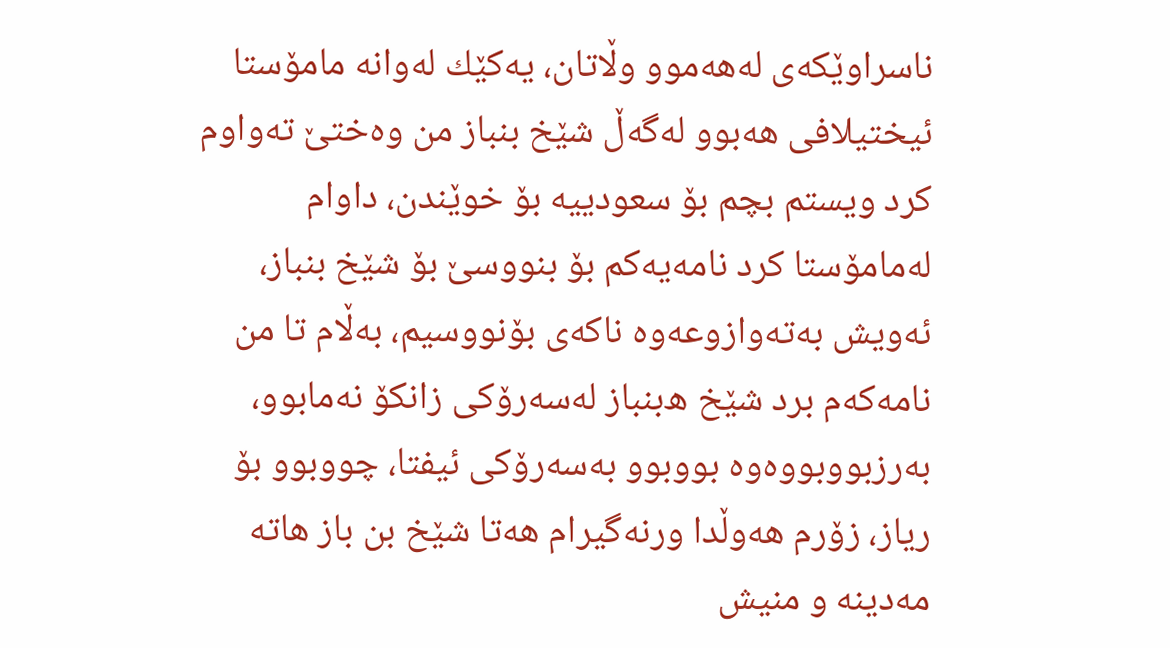ناسراوێكه‌ی‌ له‌هه‌موو وڵاتان، یه‌كێك له‌وانه‌ مامۆستا ئیختیلافی‌ هه‌بوو له‌گه‌ڵ شێخ بنباز من وه‌ختێ‌ ته‌واوم كرد ویستم بچم بۆ سعودییه‌ بۆ خوێندن، داوام له‌مامۆستا كرد نامه‌یه‌كم بۆ بنووسێ‌ بۆ شێخ بنباز، ئه‌ویش به‌ته‌وازوعه‌وه‌ ناكه‌ی‌ بۆنووسیم، به‌ڵام تا من نامه‌كه‌م برد شێخ ه‌بنباز له‌سه‌رۆكی‌ زانكۆ نه‌مابوو، به‌رزبووبووه‌وه‌ بووبوو به‌سه‌رۆكی‌ ئیفتا، چووبوو بۆ ریاز، زۆرم هه‌وڵدا ورنه‌گیرام هه‌تا شێخ بن باز هاته‌ مه‌دینه‌ و منیش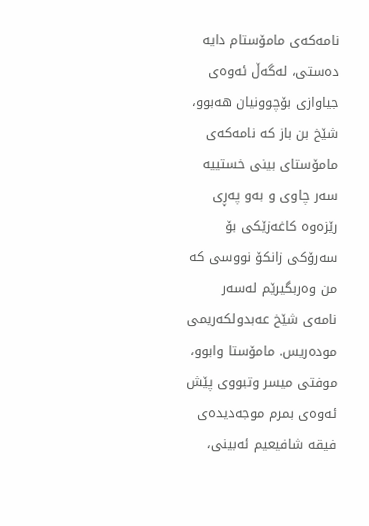نامه‌كه‌ی‌ مامۆستام دایه‌ ده‌ستی‌، له‌گه‌ڵ ئه‌وه‌ی‌ جیاوازی‌ بۆچوونیان هه‌بوو، شێخ بن باز كه‌ نامه‌كه‌ی‌ مامۆستای‌ بینی‌ خستییه‌ سه‌ر چاوی‌ و به‌و په‌ڕی‌ رێزه‌وه‌ كاغه‌زێكی‌ بۆ سه‌رۆكی‌ زانكۆ نووسی‌ كه‌ من وه‌ربگیرێم له‌سه‌ر نامه‌ی‌ شێخ عه‌بدولكه‌ریمی‌ موده‌ریس. مامۆستا وابوو، موفتی‌ میسر وتبووی‌ پێش ئه‌وه‌ی‌ بمرم موجه‌دیده‌ی‌ فیقه شافیعیم ئه‌بینی‌،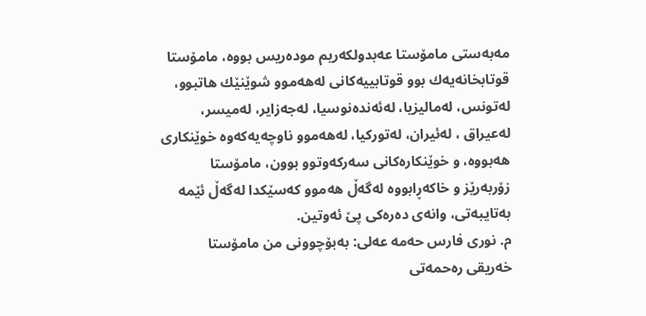مه‌به‌ستی‌ مامۆستا عه‌بدولكه‌ریم موده‌ریس بووه‌، مامۆستا قوتابخانه‌یه‌ك بوو قوتابییه‌كانی‌ له‌هه‌موو شوێنێك هاتبوو، له‌تونس، له‌مالیزیا، له‌ئه‌نده‌نوسیا، له‌جه‌زایر، له‌میسر، له‌عیراق ، له‌ئیران، له‌توركیا، له‌هه‌موو ناوچه‌یه‌كه‌وه‌ خوێنكاری‌ هه‌بووه‌، و خوێنكاره‌كانی‌ سه‌ركه‌وتوو بوون، مامۆستا زۆربه‌رێز و خاكه‌ڕابووه‌ له‌گه‌ڵ هه‌موو كه‌سێكدا له‌گه‌ڵ ئێمه‌ به‌تایبه‌تی‌، وانه‌ی‌ ده‌ره‌كی‌ پێ ئه‌وتین.
م. نوری‌ فارس حه‌مه‌ عه‌لی‌: به‌بۆچوونی‌ من مامۆستا خه‌ریقی‌ ره‌حمه‌تی‌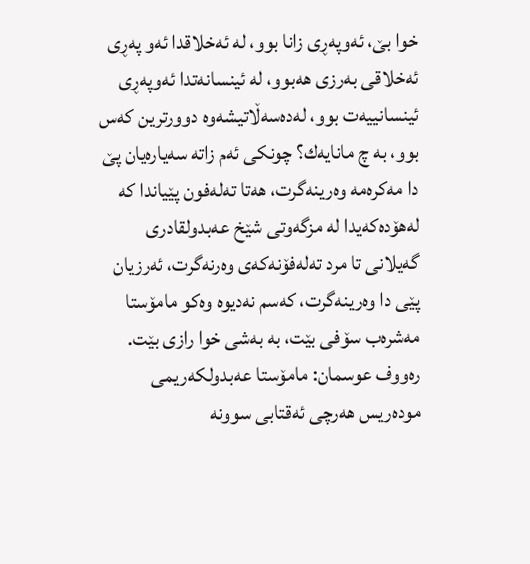خوا بێ‌، ئه‌وپه‌ڕی‌ زانا بوو، له‌ ئه‌خلاقدا ئه‌و په‌ڕی‌ ئه‌خلاقی‌ به‌رزی‌ هه‌بوو، له‌ ئینسانه‌تدا ئه‌وپه‌ڕی‌ ئینسانییه‌ت بوو، له‌ده‌سه‌ڵاتیشه‌وه‌ دوورترین كه‌س بوو، به‌ چ مانایه‌ك؟ چونكی‌ ئه‌م زاته‌ سه‌یاره‌یان پێ‌ دا مه‌كره‌مه‌ وه‌رینه‌گرت، هه‌تا ته‌له‌فون پێیاندا كه‌ له‌هۆده‌كه‌یدا له‌ مزگه‌وتی‌ شێخ عه‌بدولقادری‌ گه‌یلانی‌ تا مرد ته‌له‌فۆنه‌كه‌ی‌ وه‌رنه‌گرت، ئه‌رزیان پێی‌ دا وه‌رینه‌گرت، كه‌سم نه‌دیوه‌ وه‌كو مامۆستا مه‌شره‌ب سۆفی‌ بێت، به‌ به‌شی‌ خوا رازی‌ بێت.
ره‌ووف عوسمان: مامۆستا عه‌بدولكه‌ریمی‌ موده‌ریس هه‌رچی‌ ئه‌قتابی‌ سوونه‌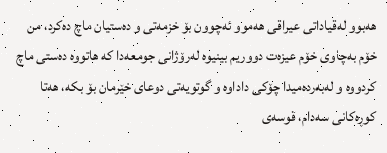هه‌بوو له‌قیاداتی‌ عیراقی‌ هه‌موو ئه‌چوون بۆ خزمه‌تی‌ و ده‌ستیان ماچ ده‌كرد، من خۆم به‌چاوی‌ خۆم عیزه‌ت دووریم بینیوه‌ له‌رۆژانی‌ جومعه‌دا كه‌ هاتووه‌ ده‌ستی‌ ماچ كردووه‌ و له‌به‌رده‌میدا چۆكی‌ داداوه‌ و گوتویه‌تی‌ دوعای‌ خێرمان بۆ بكه‌، هه‌تا كوڕه‌كانی‌ سه‌دام، قوسه‌ی‌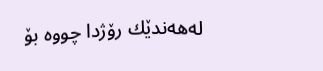له‌هه‌ندێك رۆژدا چووه‌ بۆ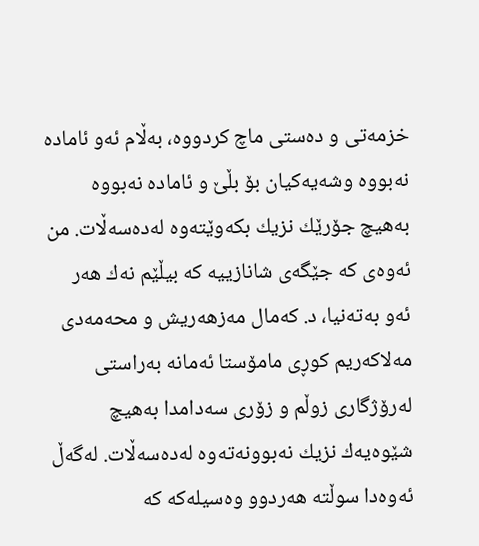خزمه‌تی‌ و ده‌ستی‌ ماچ كردووه‌، به‌ڵام ئه‌و ئاماده‌ نه‌بووه‌ وشه‌یه‌كیان بۆ بڵێ‌ و ئاماده‌ نه‌بووه‌ به‌هیچ جۆرێك نزیك بكه‌وێته‌وه‌ له‌ده‌سه‌ڵات. من ئه‌وه‌ی‌ كه‌ جێگه‌ی‌ شانازییه‌ كه‌ بیڵێم نه‌ك هه‌ر ئه‌و به‌ته‌نیا، د. كه‌مال مه‌زهه‌ریش و محه‌مه‌دی‌ مه‌لاكه‌ریم كوڕی‌ مامۆستا ئه‌مانه‌ به‌راستی‌ له‌رۆژگاری‌ زوڵم و زۆری‌ سه‌دامدا به‌هیچ شێوه‌یه‌ك نزیك نه‌بوونه‌ته‌وه‌ له‌ده‌سه‌ڵات. له‌گه‌ڵ ئه‌وه‌دا سوڵته‌ هه‌ردوو وه‌سیله‌كه‌ كه‌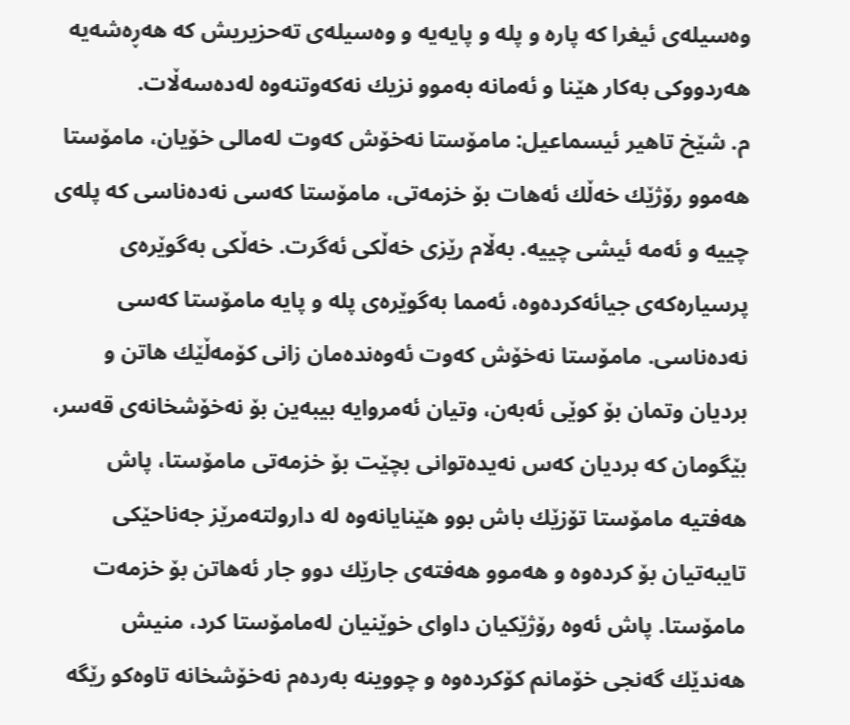وه‌سیله‌ی‌ ئیغرا كه‌ پاره‌ و پله‌ و پایه‌یه‌ و وه‌سیله‌ی‌ ته‌حزیریش كه‌ هه‌ڕه‌شه‌یه‌ هه‌ردووكی‌ به‌كار هێنا و ئه‌مانه‌ به‌موو نزیك نه‌كه‌وتنه‌وه‌ له‌ده‌سه‌ڵات.
م. شێخ تاهیر ئیسماعیل: مامۆستا نه‌خۆش كه‌وت له‌مالی‌ خۆیان، مامۆستا هه‌موو رۆژێك خه‌ڵك ئه‌هات بۆ خزمه‌تی‌، مامۆستا كه‌سی‌ نه‌ده‌ناسی‌ كه‌ پله‌ی‌ چییه‌ و ئه‌مه‌ ئیشی‌ چییه‌. به‌ڵام رێزی‌ خه‌ڵكی‌ ئه‌گرت. خه‌ڵكی‌ به‌گوێره‌ی‌ پرسیاره‌كه‌ی‌ جیائه‌كرده‌وه‌، ئه‌مما به‌گوێره‌ی‌ پله‌ و پایه‌ مامۆستا كه‌سی‌ نه‌ده‌ناسی‌. مامۆستا نه‌خۆش كه‌وت ئه‌وه‌نده‌مان زانی‌ كۆمه‌ڵێك هاتن و بردیان وتمان بۆ كوێی‌ ئه‌به‌ن، وتیان ئه‌مروایه‌ بیبه‌ین بۆ نه‌خۆشخانه‌ی‌ قه‌سر، بێگومان كه‌ بردیان كه‌س نه‌یده‌توانی‌ بچێت بۆ خزمه‌تی‌ مامۆستا، پاش هه‌فتیه‌ مامۆستا تۆزێك باش بوو هێنایانه‌وه‌ له‌ دارولته‌مرێز جه‌ناحێكی‌ تایبه‌تیان بۆ كرده‌وه‌ و هه‌موو هه‌فته‌ی‌ جارێك دوو جار ئه‌هاتن بۆ خزمه‌ت مامۆستا. پاش ئه‌وه‌ رۆژێكیان داوای‌ خوێنیان له‌مامۆستا كرد، منیش هه‌ندێك گه‌نجی‌ خۆمانم كۆكرده‌وه‌ و چووینه‌ به‌رده‌م نه‌خۆشخانه‌ تاوه‌كو رێگه‌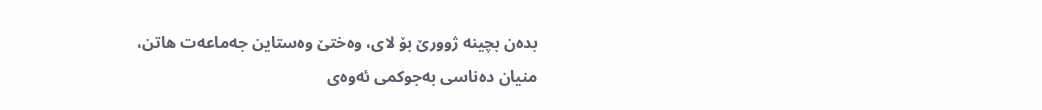بده‌ن بچینه‌ ژوورێ‌ بۆ لای‌، وه‌ختێ‌ وه‌ستاین جه‌ماعه‌ت هاتن، منیان ده‌ناسی‌ به‌جوكمی‌ ئه‌وه‌ی‌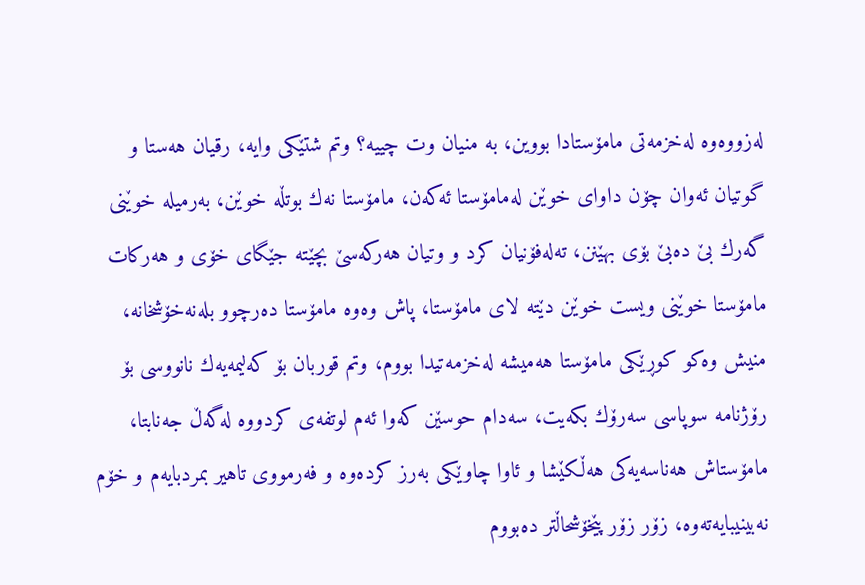له‌زووه‌وه‌ له‌خزمه‌تی‌ مامۆستادا بووین، به‌ منیان وت چییه‌؟ وتم شتێكی‌ وایه‌، رقیان هه‌ستا و گوتیان ئه‌وان چۆن داوای‌ خوێن له‌مامۆستا ئه‌كه‌ن، مامۆستا نه‌ك بوتڵه‌ خوێن، به‌رمیله‌ خوێنی‌ گه‌رك بێ‌ ده‌بێ‌ بۆی‌ بهێنن، ته‌له‌فۆنیان كرد و وتیان هه‌ركه‌سێ‌ بچێته‌ جێگای‌ خۆی‌ و هه‌ركات مامۆستا خوێنی‌ ویست خوێن دێته‌ لای‌ مامۆستا، پاش ‌وه‌وه‌ مامۆستا ده‌رچوو بله‌نه‌خۆشخانه‌، منیش وه‌كو كوڕێكی‌ مامۆستا هه‌میشه‌ له‌خزمه‌تیدا بووم، وتم قوربان بۆ كه‌لیمه‌یه‌ك نانووسی‌ بۆ رۆژنامه‌ سوپاسی‌ سه‌رۆك بكه‌یت، سه‌دام حوسێن كه‌وا ئه‌م لوتفه‌ی‌ كردووه‌ له‌گه‌ڵ جه‌نابتا، مامۆستاش هه‌ناسه‌یه‌كی‌ هه‌ڵكێشا و ئاوا چاوێكی‌ به‌رز كرده‌وه‌ و فه‌رمووی‌ تاهیر بمردبایه‌م و خۆم نه‌بینیبایه‌ته‌وه‌، زۆر زۆر پێخۆشحاڵتر ده‌بووم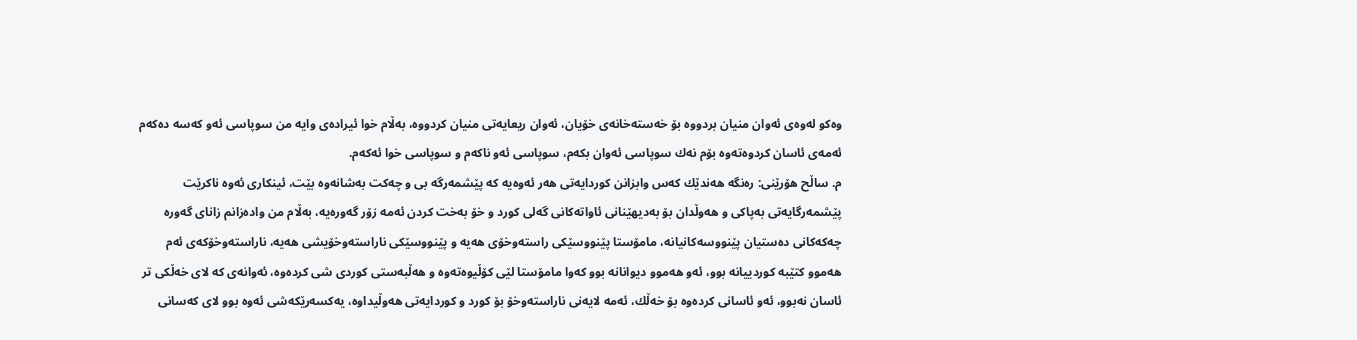وه‌كو له‌وه‌ی‌ ئه‌وان منیان بردووه‌ بۆ خه‌سته‌خانه‌ی‌ خۆیان، ئه‌وان ریعایه‌تی‌ منیان كردووه‌، به‌ڵام خوا ئیراده‌ی‌ وایه‌ من سوپاسی‌ ئه‌و كه‌سه‌ ده‌كه‌م ئه‌مه‌ی‌ ئاسان كردوه‌ته‌وه‌ بۆم نه‌ك سوپاسی‌ ئه‌وان بكه‌م، سوپاسی‌ ئه‌و ناكه‌م و سوپاسی‌ خوا ئه‌كه‌م.
م. ساڵح هۆرێنی‌: ره‌نگه‌ هه‌ندێك كه‌س وابزانن كوردایه‌تی‌ هه‌ر ئه‌وه‌یه‌ كه‌ پێشمه‌رگه‌ بی‌ و چه‌كت به‌شانه‌وه‌ بێت، ئینكاری‌ ئه‌وه‌ ناكرێت پێشمه‌رگایه‌تی‌ به‌پاكی‌ و هه‌وڵدان بۆ به‌دیهێنانی‌ ئاواته‌كانی‌ گه‌لی‌ كورد و خۆ به‌خت كردن ئه‌مه‌ زۆر گه‌وره‌یه‌، به‌ڵام من واده‌زانم زانای‌ گه‌وره‌ چه‌كه‌كانی‌ ده‌ستیان پێنووسه‌كانیانه‌، مامۆستا پێنووسێكی‌ راسته‌وخۆی‌ هه‌یه‌ و پێنووسێكی‌ ناراسته‌وخۆیشی‌ هه‌یه‌، ناراسته‌وخۆكه‌ی‌ ئه‌م هه‌موو كتێبه‌ كوردییانه‌ بوو، ئه‌و هه‌موو دیوانانه‌ بوو كه‌وا مامۆستا لێی‌ كۆڵیوه‌ته‌وه‌ و هه‌ڵبه‌ستی‌ كوردی‌ شی كرده‌وه‌، ئه‌وانه‌ی‌ كه‌ لای‌ خه‌ڵكی‌ تر ئاسان نه‌بوو، ئه‌و ئاسانی‌ كرده‌وه‌ بۆ خه‌ڵك، ئه‌مه‌ لایه‌نی‌ ناراسته‌وخۆ بۆ كورد و كوردایه‌تی‌ هه‌وڵیداوه‌، یه‌كسه‌رێكه‌شی‌ ئه‌وه‌ بوو لای‌ كه‌سانی‌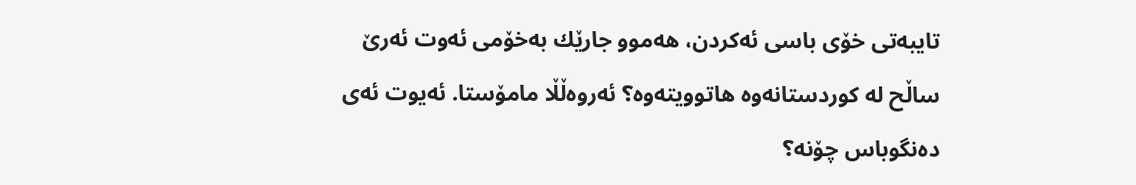تایبه‌تی‌ خۆی‌ باسی‌ ئه‌كردن، هه‌موو جارێك به‌خۆمی‌ ئه‌وت ئه‌رێ‌ ساڵح له‌ كوردستانه‌وه‌ هاتوویته‌وه‌؟ ئه‌روه‌ڵڵا مامۆستا. ئه‌یوت ئه‌ی‌ ده‌نگوباس چۆنه‌؟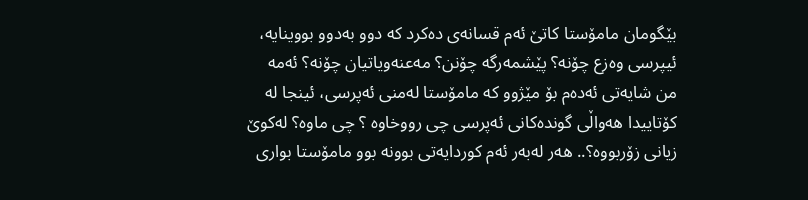بێگومان مامۆستا كاتێ‌ ئه‌م قسانه‌ی‌ ده‌كرد كه‌ دوو به‌دوو بووینایه‌، ئیپرسی‌ وه‌زع چۆنه‌؟ پێشمه‌رگه‌ چۆنن؟ مه‌عنه‌ویاتیان چۆنه‌؟ ئه‌مه‌ من شایه‌تی‌ ئه‌ده‌م بۆ مێژوو كه‌ مامۆستا له‌منی‌ ئه‌پرسی‌، ئینجا له‌ كۆتاییدا هه‌واڵی‌ گونده‌كانی‌ ئه‌پرسی‌ چی‌ رووخاوه‌ ؟ چی‌ ماوه‌؟ له‌كوێ‌ زیانی‌ زۆربووه‌؟.. هه‌ر له‌به‌ر ئه‌م كوردایه‌تی‌ بوونه‌ بوو مامۆستا بواری‌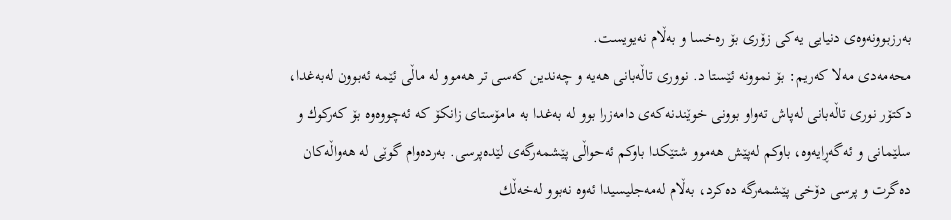به‌رزبوونه‌وه‌ی‌ دنیایی یه‌كی‌ زۆری‌ بۆ ره‌خسا و به‌ڵام نه‌یویست.
محه‌مه‌دی‌ مه‌لا كه‌ریم: بۆ نموونه‌ ئێستا د. نووری‌ تاڵه‌بانی‌ هه‌یه‌ و چه‌ندین كه‌سی‌ تر هه‌موو له‌ ماڵی‌ ئێمه‌ ئه‌بوون له‌به‌غدا، دكتۆر نوری‌ تاڵه‌بانی‌ له‌پاش ته‌واو بوونی‌ خوێندنه‌كه‌ی‌ دامه‌زرا بوو له‌ به‌غدا به‌ مامۆستای‌ زانكۆ كه‌ ئه‌چووه‌وه‌ بۆ كه‌ركوك و سلێمانی‌ و ئه‌گه‌ڕایه‌وه‌، باوكم له‌پێش هه‌موو شتێكدا باوكم ئه‌حواڵی‌ پێشمه‌رگه‌ی‌ لێده‌پرسی‌. به‌رده‌وام گوێی‌ له‌ هه‌واڵه‌كان ده‌گرت و پرسی‌ دۆخی‌ پێشمه‌رگه‌ ده‌كرد، به‌ڵام له‌مه‌جلیسیدا ئه‌وه‌ نه‌بوو له‌خه‌ڵك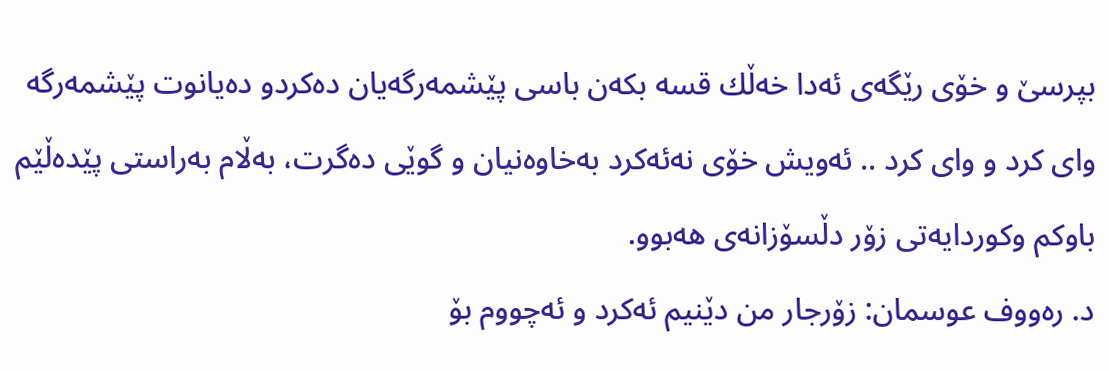بپرسێ‌ و خۆی‌ رێگه‌ی‌ ئه‌دا خه‌ڵك قسه‌ بكه‌ن باسی‌ پێشمه‌رگه‌یان ده‌كردو ده‌یانوت پێشمه‌رگه‌ وای‌ كرد و وای‌ كرد .. ئه‌ویش خۆی‌ نه‌ئه‌كرد به‌خاوه‌نیان و گوێی‌ ده‌گرت، به‌ڵام به‌راستی‌ پێده‌ڵێم باوكم وكوردایه‌تی‌ زۆر دڵسۆزانه‌ی‌ هه‌بوو.
د. ره‌ووف عوسمان: زۆرجار من دێنیم ئه‌كرد و ئه‌چووم بۆ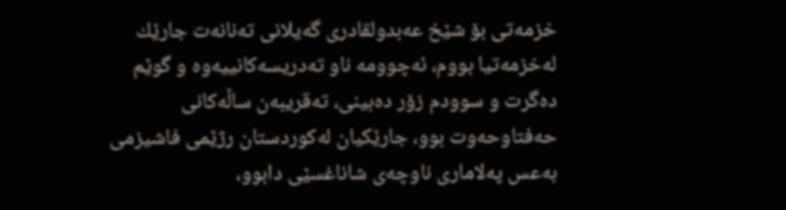خزمه‌تی‌ بۆ شێخ عه‌بدولقادری‌ گه‌یلانی‌ ته‌نانه‌ت جارێك له‌خزمه‌تیا بووم، ئه‌چوومه‌ ناو ته‌دریسه‌كانییه‌وه‌ و گوێم ده‌گرت و سوودم زۆر ده‌بینی‌، ته‌قریبه‌ن ساڵه‌كانی‌ حه‌فتاوحه‌وت بوو، جارێكیان له‌كوردستان رژێمی‌ فاشیزمی‌ به‌عس په‌لاماری‌ ناوچه‌ی‌ شاناغسێی‌ دابوو،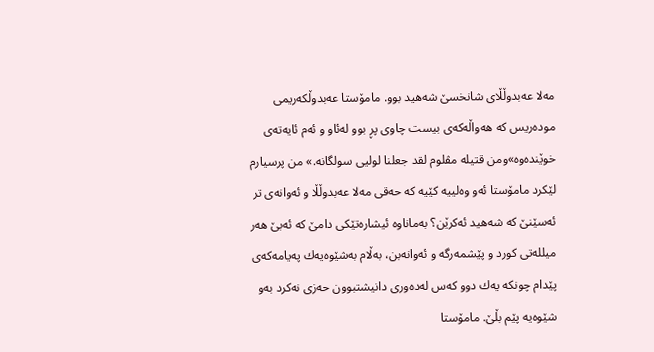مه‌لا عه‌بدوڵڵای‌ شانخسێ شه‌هید بوو. مامۆستا عه‌بدوڵكه‌ریمی‌ موده‌ریس كه‌ هه‌واڵه‌كه‌ی‌ بیست چاوی‌ پڕ بوو له‌ئاو و ئه‌م ئایه‌ته‌ی‌ خوێنده‌وه‌»ومن قتیله‌ مڤلوم لقد جعلنا لولیی سولگانه‌.» من پرسیارم لێكرد مامۆستا ئه‌و وه‌لییه‌ كێیه‌ كه‌ حه‌قی‌ مه‌لا عه‌بدوڵڵا و ئه‌وانه‌ی‌ تر ئه‌سێنێ‌ كه‌ شه‌هید ئه‌كرێن؟ به‌ماناوه‌ ئیشاره‌تێكی‌ دامێ‌ كه‌ ئه‌بێ‌ هه‌ر میلله‌تی‌ كورد و پێشمه‌رگه‌ و ئه‌وانه‌بن، به‌ڵام به‌شێوه‌یه‌ك په‌یامه‌كه‌ی‌ پێدام چونكه‌ یه‌ك دوو كه‌س له‌ده‌وری‌ دانیشتبوون حه‌زی‌ نه‌كرد به‌و شێوه‌یه‌ پێم بڵێ‌. مامۆستا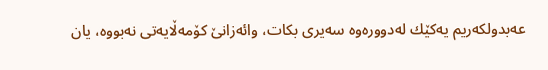عه‌بدولكه‌ریم یه‌كێك له‌دووره‌وه‌ سه‌یری‌ بكات، وائه‌زانێ‌ كۆمه‌ڵایه‌تی‌ نه‌بووه‌، یان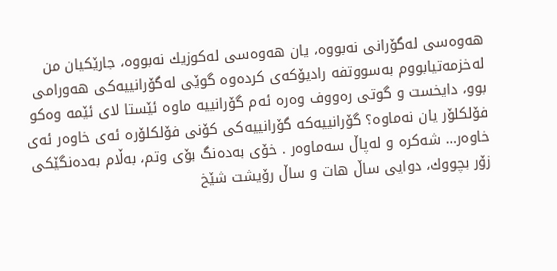هه‌وه‌سی‌ له‌گۆرانی‌ نه‌بووه‌، یان هه‌وه‌سی‌ له‌كوزیك نه‌بووه‌، جارێكیان من له‌خزمه‌تیابووم به‌سووتفه‌ رادیۆكه‌ی‌ كرده‌وه‌ گوێی‌ له‌گۆرانییه‌كی‌ هه‌ورامی‌ بوو، دایخست و گوتی‌ ره‌ووف وه‌ره‌ ئه‌م گۆرانییه‌ ماوه‌ ئێستا لای‌ ئێمه‌ وه‌كو فۆلكلۆر یان نه‌ماوه‌؟ گۆرانییه‌كه‌ گۆرانییه‌كی‌ كۆنی‌ فۆلكلۆره‌ ئه‌ی‌ خاوه‌ر ئه‌ی خاوه‌ر… شه‌كره‌ و له‌پاڵ سه‌ماوه‌ر . خۆی‌ به‌ده‌نگ بۆی‌ وتم، به‌ڵام به‌ده‌نگێكی‌ زۆر بچووك، دوایی ساڵ هات و ساڵ رۆیشت شێخ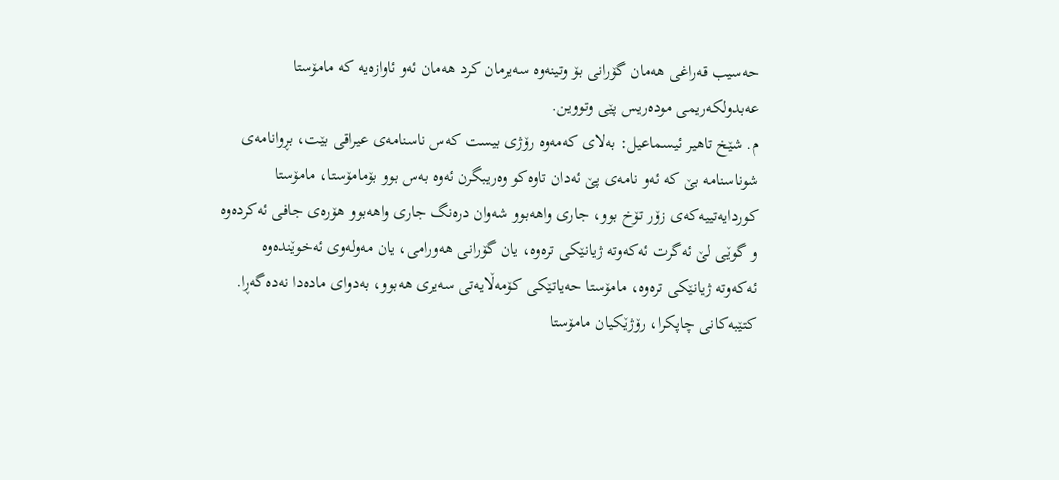حه‌سیب قه‌راغی‌ هه‌مان گۆرانی‌ بۆ وتینه‌وه‌ سه‌یرمان كرد هه‌مان ئه‌و ئاوازه‌یه‌ كه‌ مامۆستا عه‌بدولكه‌ریمی‌ موده‌ریس پێی‌ وتووین.
م. شێخ تاهیر ئیسماعیل: به‌لای‌ كه‌مه‌وه‌ رۆژی‌ بیست كه‌س ناسنامه‌ی‌ عیراقی‌ بێت، بڕوانامه‌ی‌ شوناسنامه‌ بێ‌ كه‌ ئه‌و نامه‌ی‌ پێ ئه‌دان تاوه‌كو وه‌ریبگرن ئه‌وه‌ به‌س بوو بۆمامۆستا، مامۆستا كوردایه‌تییه‌كه‌ی‌ زۆر تۆخ بوو، جاری‌ واهه‌بوو شه‌وان دره‌نگ جاری‌ واهه‌بوو هۆره‌ی‌ جافی‌ ئه‌كرده‌وه‌ و گوێی‌ لێ ئه‌گرت ئه‌كه‌وته‌ ژیانێكی‌ تره‌وه‌، یان گۆرانی‌ هه‌ورامی‌، یان مه‌وله‌وی‌ ئه‌خوێنده‌وه‌ ئه‌كه‌وته‌ ژیانێكی‌ تره‌وه‌، مامۆستا حه‌یاتێكی‌ كۆمه‌ڵایه‌تی‌ سه‌یری‌ هه‌بوو، به‌دوای‌ ماده‌دا نه‌ده‌گه‌ڕا. كتێبه‌كانی‌ چاپكرا، رۆژێكیان مامۆستا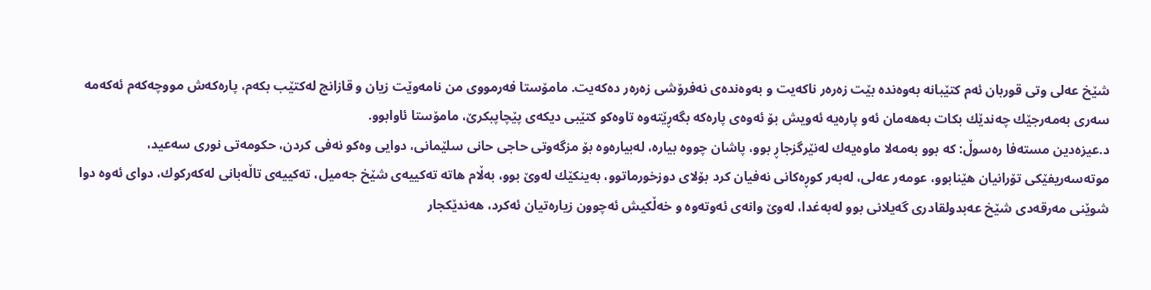شێخ عه‌لی‌ وتی‌ قوربان ئه‌م كتێبانه‌ به‌وه‌نده‌ بێت زه‌ره‌ر ناكه‌یت و به‌وه‌نده‌ی‌ نه‌فرۆشی‌ زه‌ره‌ر ده‌كه‌یت. مامۆستا فه‌رمووی‌ من نامه‌وێت زیان و قازانج له‌كتێب بكه‌م، پاره‌كه‌ش مووچه‌كه‌م ئه‌كه‌مه‌ سه‌ری‌ به‌مه‌رجێك چه‌ندێك بكات به‌هه‌مان ئه‌و پاره‌یه‌ ئه‌ویش بۆ ئه‌وه‌ی‌ پاره‌كه‌ بگه‌ڕێته‌وه‌ تاوه‌كو كتێبی‌ دیكه‌ی‌ پێچاپبكرێ‌، مامۆستا ئاوابوو.
د.عیزه‌دین مسته‌فا ره‌سوڵ: كه‌ بوو به‌مه‌لا ماوه‌یه‌ك له‌نێرگزجاڕ بوو، پاشان چووه‌ بیاره‌، له‌بیاره‌وه‌ بۆ مزگه‌وتی‌ حاجی‌ حانی‌ سلێمانی‌، دوایی وه‌كو نه‌فی‌ كردن، حكومه‌تی‌ نوری‌ سه‌عید، موته‌سه‌ریفێكی‌ تۆرانیان هێنابوو، عومه‌ر عه‌لی‌، له‌به‌ر كوڕه‌كانی‌ نه‌فیان كرد بۆلای‌ دوزخورماتوو، به‌ینكێك له‌وێ‌ بوو، به‌ڵام هاته‌ ته‌كییه‌ی‌ شێخ جه‌میل، ته‌كییه‌ی‌ تاڵه‌بانی‌ له‌كه‌ركوك، دوای‌ ئه‌وه‌ دوا شوێنی‌ مه‌رقه‌دی‌ شێخ عه‌بدولقادری‌ گه‌یلانی‌ بوو له‌به‌غدا، له‌وێ‌ وانه‌ی‌ ئه‌وته‌وه‌ و خه‌ڵكیش ئه‌چوون زیاره‌تیان ئه‌كرد، هه‌ندێكجار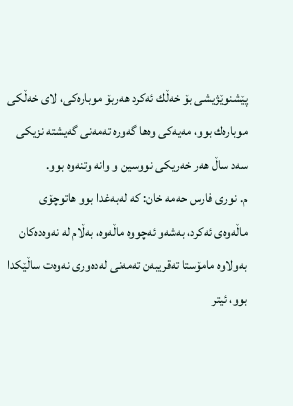پێشنوێژیشی‌ بۆ خه‌ڵك ئه‌كرد هه‌ربۆ موباره‌كی‌، لای‌ خه‌ڵكی‌ موباره‌ك بوو، مه‌یه‌كی‌ وه‌ها گه‌وره‌ ته‌مه‌نی‌ گه‌یشته‌ نزیكی‌ سه‌د ساڵ هه‌ر خه‌ریكی‌ نووسین و وانه‌ وتنه‌وه‌ بوو.
م. نوری‌ فارس حه‌مه‌ خان: كه‌ له‌به‌غدا بوو هاتوچۆی‌ ماڵه‌وه‌ی‌ ئه‌كرد، به‌شه‌و ئه‌چووه‌ ماڵه‌وه‌، به‌ڵام له‌ نه‌وه‌ده‌كان به‌ولاوه‌ مامۆستا ته‌قریبه‌ن ته‌مه‌نی‌ له‌ده‌وری‌ نه‌وه‌ت ساڵێكدا بوو، ئیتر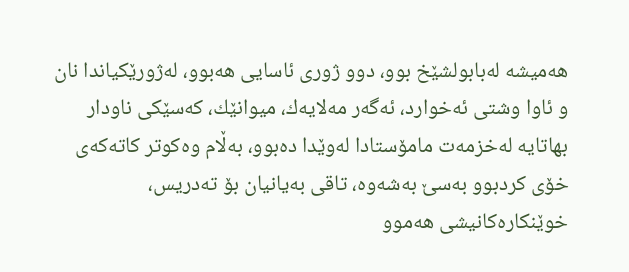هه‌میشه‌ له‌بابولشێخ بوو، دوو ژوری‌ ئاسایی هه‌بوو، له‌ژورێكیاندا نان و ئاوا وشتی‌ ئه‌خوارد، ئه‌گه‌ر مه‌لایه‌ك، میوانێك، كه‌سێكی‌ ناودار بهاتایه‌ له‌خزمه‌ت مامۆستادا له‌وێدا ده‌بوو، به‌ڵام وه‌كوتر كاته‌كه‌ی‌ خۆی‌ كردبوو به‌سێ‌ به‌شه‌وه‌، تاقی‌ به‌یانیان بۆ ته‌دریس، خوێنكاره‌كانیشی‌ هه‌موو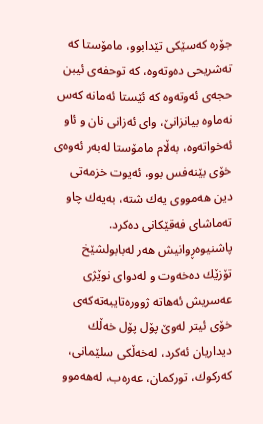جۆره‌ كه‌سێكی‌ تێدابوو، مامۆستا كه‌ ته‌شریحی‌ ده‌وته‌وه‌، كه‌ توحفه‌ی‌ ئیبن حجه‌ی‌ ئه‌وته‌وه‌ كه‌ ئێستا ئه‌مانه‌ كه‌س نه‌ماوه‌ بیانزانێ‌، وای‌ ئه‌زانی‌ نان و ئاو ئه‌خواته‌وه‌، به‌ڵام مامۆستا له‌به‌ر ئه‌وه‌ی‌ خۆی‌ بێنه‌فس بوو، ئه‌یوت خزمه‌تی‌ دین هه‌مووی‌ یه‌ك شته‌، به‌یه‌ك چاو ته‌ماشای‌ فه‌قێكانی‌ ده‌كرد. پاشنیوه‌ڕوانیش هه‌ر له‌بابولشێخ تۆزێك ده‌خه‌وت و له‌دوای‌ نوێژی‌ عه‌سریش ئه‌هاته‌ ژووره‌تایبه‌ته‌كه‌ی‌ خۆی‌ ئیتر له‌وێ‌ پۆل پۆل خه‌ڵك دیداریان ئه‌كرد، له‌خه‌ڵكی‌ سلێمانی‌، كه‌ركوك، توركمان، عه‌ره‌ب، له‌هه‌موو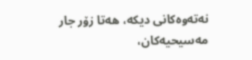نه‌ته‌وه‌كانی‌ دیكه‌، هه‌تا زۆر جار مه‌سیحیه‌كان،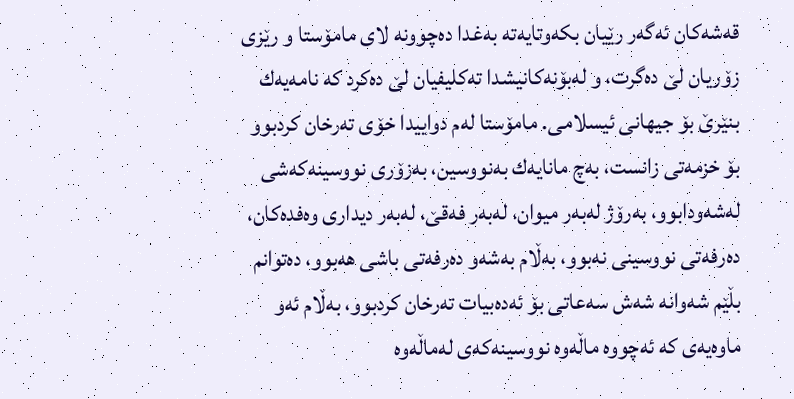قه‌شه‌كان ئه‌گه‌ر رێیان بكه‌وتایه‌ته‌ به‌غدا ده‌چوونه‌ لای‌ مامۆستا و رێزی‌ زۆریان لێ‌ ده‌گرت، و له‌بۆنه‌كانیشدا ته‌كلیفیان لێ‌ ده‌كرد كه‌ نامه‌یه‌ك بنێرێ‌ بۆ جیهانی‌ ئیسلامی‌. مامۆستا له‌م دواییدا خۆی‌ ته‌رخان كردبوو بۆ خزمه‌تی‌ زانست، به‌چ مانایه‌ك به‌نووسین، به‌زۆری‌ نووسینه‌كه‌شی‌ له‌شه‌ودابوو، به‌رۆژ له‌به‌ر میوان، له‌به‌ر فه‌قێ‌، له‌به‌ر دیداری‌ وه‌فده‌كان، ده‌رفه‌تی‌ نووسینی‌ نه‌بوو، به‌ڵام به‌شه‌و ده‌رفه‌تی‌ باشی‌ هه‌بوو، ده‌توانم بڵێم شه‌وانه‌ شه‌ش سه‌عاتی‌ بۆ ئه‌ده‌بیات ته‌رخان كردبوو، به‌ڵام ئه‌و ماوه‌یه‌ی‌ كه‌ ئه‌چووه‌ ماڵه‌وه‌ نووسینه‌كه‌ی‌ له‌ماڵه‌وه‌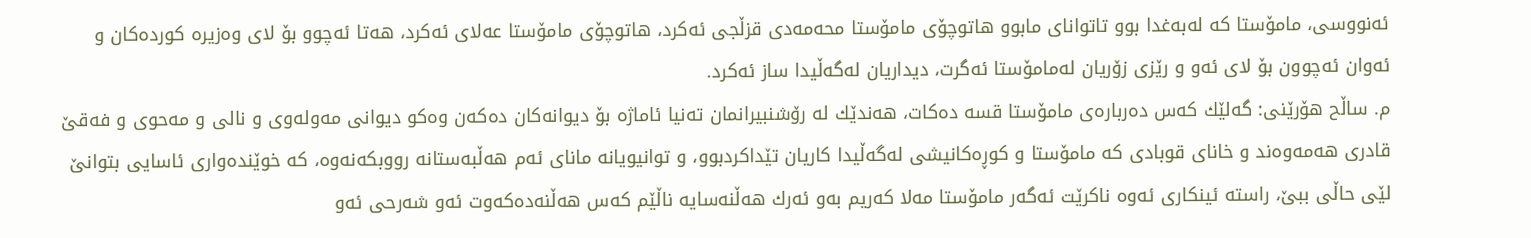ئه‌نووسی‌، مامۆستا كه‌ له‌به‌غدا بوو تاتوانای‌ مابوو هاتوچۆی‌ مامۆستا محه‌مه‌دی‌ قزڵجی‌ ئه‌كرد، هاتوچۆی‌ مامۆستا عه‌لای‌ ئه‌كرد، هه‌تا ئه‌چوو بۆ لای‌ وه‌زیره‌ كورده‌كان و ئه‌وان ئه‌چوون بۆ لای‌ ئه‌و و رێزی‌ زۆریان له‌مامۆستا ئه‌گرت، دیداریان له‌گه‌ڵیدا ساز ئه‌كرد.
م. ساڵح هۆرێنی‌: گه‌لێك كه‌س ده‌رباره‌ی‌ مامۆستا قسه‌ ده‌كات، هه‌ندێك له‌ رۆشنبیرانمان ته‌نیا ئاماژه‌ بۆ دیوانه‌كان ده‌كه‌ن وه‌كو دیوانی‌ مه‌وله‌وی‌ و نالی‌ و مه‌حوی‌ و فه‌قێ‌ قادری‌ هه‌مه‌وه‌ند و خانای‌ قوبادی‌ كه‌ مامۆستا و كوڕه‌كانیشی‌ له‌گه‌ڵیدا كاریان تێداكردبوو، و توانیویانه‌ مانای‌ ئه‌م هه‌ڵبه‌ستانه‌ رووبكه‌نه‌وه‌، كه‌ خوێنده‌واری‌ ئاسایی بتوانێ‌ لێی‌ حاڵی‌ ببێ‌، راسته‌ ئینكاری‌ ئه‌وه‌ ناكرێت ئه‌گه‌ر مامۆستا مه‌لا كه‌ریم به‌و ئه‌رك هه‌ڵنه‌سایه‌ ناڵێم كه‌س هه‌ڵنه‌ده‌كه‌وت ئه‌و شه‌رحی‌ ئه‌و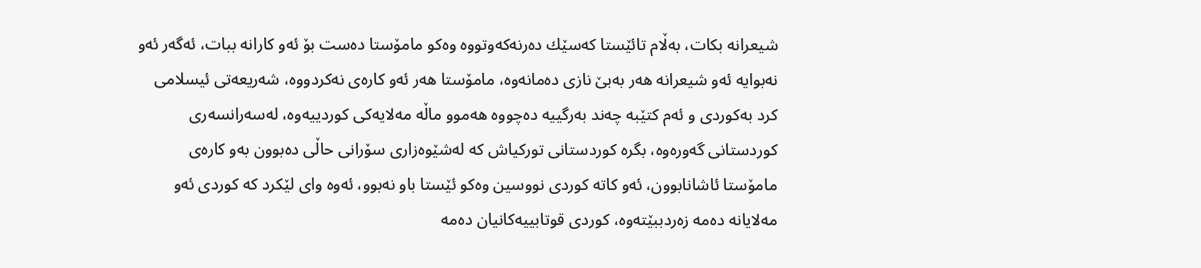شیعرانه‌ بكات، به‌ڵام تائێستا كه‌سێك ده‌رنه‌كه‌وتووه‌ وه‌كو مامۆستا ده‌ست بۆ ئه‌و كارانه‌ ببات، ئه‌گه‌ر ئه‌و نه‌بوایه‌ ئه‌و شیعرانه‌ هه‌ر به‌بێ‌ نازی‌ ده‌مانه‌وه‌، مامۆستا هه‌ر ئه‌و كاره‌ی‌ نه‌كردووه‌، شه‌ریعه‌تی‌ ئیسلامی‌ كرد به‌كوردی‌ و ئه‌م كتێبه‌ چه‌ند به‌رگییه‌ ده‌چووه‌ هه‌موو ماڵه‌ مه‌لایه‌كی‌ كوردییه‌وه‌، له‌سه‌رانسه‌ری‌ كوردستانی‌ گه‌وره‌وه‌، بگره‌ كوردستانی‌ توركیاش كه‌ له‌شێوه‌زاری‌ سۆرانی‌ حاڵی‌ ده‌بوون به‌و كاره‌ی‌ مامۆستا ئاشانابوون، ئه‌و كاته‌ كوردی‌ نووسین وه‌كو ئێستا باو نه‌بوو، ئه‌وه‌ وای‌ لێكرد كه‌ كوردی‌ ئه‌و مه‌لایانه‌ ده‌مه‌ زه‌ردببێته‌وه‌، كوردی‌ قوتابییه‌كانیان ده‌مه‌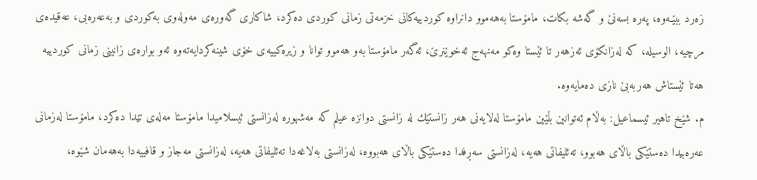زه‌رد ببێـه‌وه‌، په‌ره‌ بسه‌نێ‌ و گه‌شه‌ بكات، مامۆستا به‌هه‌موو دانراوه‌ كوردییه‌كانی‌ خزمه‌تی‌ زمانی‌ كوردی‌ ده‌كرد، شاكاری‌ گه‌وره‌ی‌ مه‌وله‌وی‌ به‌كوردی‌ و به‌عه‌ره‌بی‌، عه‌قیده‌ی‌ مرچیه‌، الوسیله‌، كه‌ له‌زانكۆی‌ ئه‌زهه‌ر تا ئێستا وه‌كو مه‌نهه‌ج ئه‌خوێنرێ‌، ئه‌گه‌ر مامۆستا به‌و هه‌موو توانا و زیره‌كییه‌ی‌ خۆی‌ شینه‌كردایه‌ته‌وه‌ ئه‌و بواره‌ی‌ زانینی‌ زمانی‌ كوردییه‌ هه‌تا ئێستاش هه‌ربه‌بێ‌ نازی‌ ده‌مایه‌وه‌.
م. شێخ تاهیر ئیسماعیل: به‌ڵام ئه‌توانین بڵێین مامۆستا له‌لایه‌نی‌ هه‌ر زانستێك له‌ زانستی‌ دوانزه‌ عیلم كه‌ مه‌شهوره‌ له‌زانستی‌ ئیسلامیدا مامۆستا مه‌له‌ی‌ تێدا ده‌كرد، مامۆستا له‌زمانی‌ عه‌ره‌بیدا ده‌ستێكی‌ باڵای‌ هه‌بوو، ته‌ئلیفاتی‌ هه‌یه‌، له‌زانستی‌ سه‌ڕفدا ده‌ستێكی‌ باڵای‌ هه‌بووه‌، له‌زانستی‌ به‌لاغه‌دا ته‌ئلیفاتی‌ هه‌یه‌، له‌زانستی‌ مه‌جاز و قافییه‌دا به‌هه‌مان شێوه‌،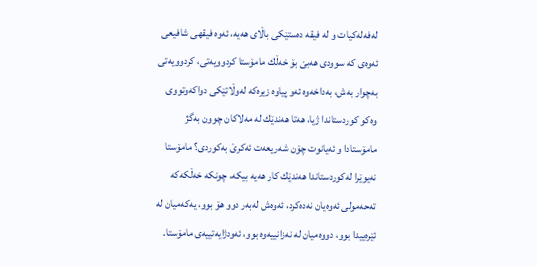له‌فه‌له‌كیات و له‌ فیقه ده‌ستێكی‌ باڵای‌ هه‌یه‌، ئه‌وه‌ فیقهی‌ شافیعی‌ ئه‌وه‌ی‌ كه‌ سوودی‌ هه‌بێ‌ بۆ خه‌ڵك مامۆستا كردوویه‌تی‌، كردوویه‌تی‌ به‌چوار به‌ش، به‌داخه‌وه‌ ئه‌و پیاوه‌ زیره‌كه‌ له‌وڵاتێكی‌ دواكه‌وتووی‌ وه‌كو كوردستاندا ژیا، هه‌تا هه‌ندێك له‌ مه‌لاكان چوون به‌گژ مامۆستادا و ئه‌یانوت چۆن شه‌ریعه‌ت ئه‌كرێ‌ به‌كوردی‌؟ مامۆستا نه‌یوێرا له‌كوردستاندا هه‌ندێك كار هه‌یه‌ بیكه‌، چونكه‌ خه‌ڵكه‌كه‌ ته‌حه‌مولی‌ ئه‌وه‌یان نه‌ده‌كرد، ئه‌وه‌ش له‌به‌ر دوو هۆ بوو، یه‌كه‌میان له‌ ئێره‌ییدا بوو، دووه‌میان له‌ نه‌زانییه‌وه‌ بوو، ئه‌ودژایه‌تییه‌ی‌ مامۆستا.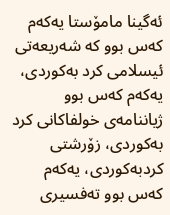ئه‌گینا مامۆستا یه‌كه‌م كه‌س بوو كه‌ شه‌ریعه‌تی‌ ئیسلامی‌ كرد به‌كوردی‌، یه‌كه‌م كه‌س بوو ژیاننامه‌ی‌ خولفاكانی‌ كرد به‌كوردی‌، زۆرشتی‌ كردبه‌كوردی‌، یه‌كه‌م كه‌س بوو ته‌فسیری‌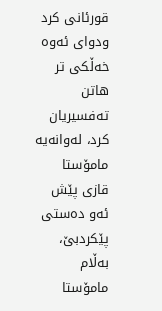قورئانی‌ كرد ودوای‌ ئه‌وه‌ خه‌ڵكی‌ تر هاتن ته‌فسیریان كرد، له‌وانه‌یه‌ مامۆستا قازی‌ پێش ئه‌و ده‌ستی‌ پێكردبێ‌، به‌ڵام مامۆستا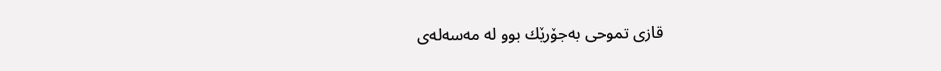قازی‌ تموحی‌ به‌جۆرێك بوو له‌ مه‌سه‌له‌ی‌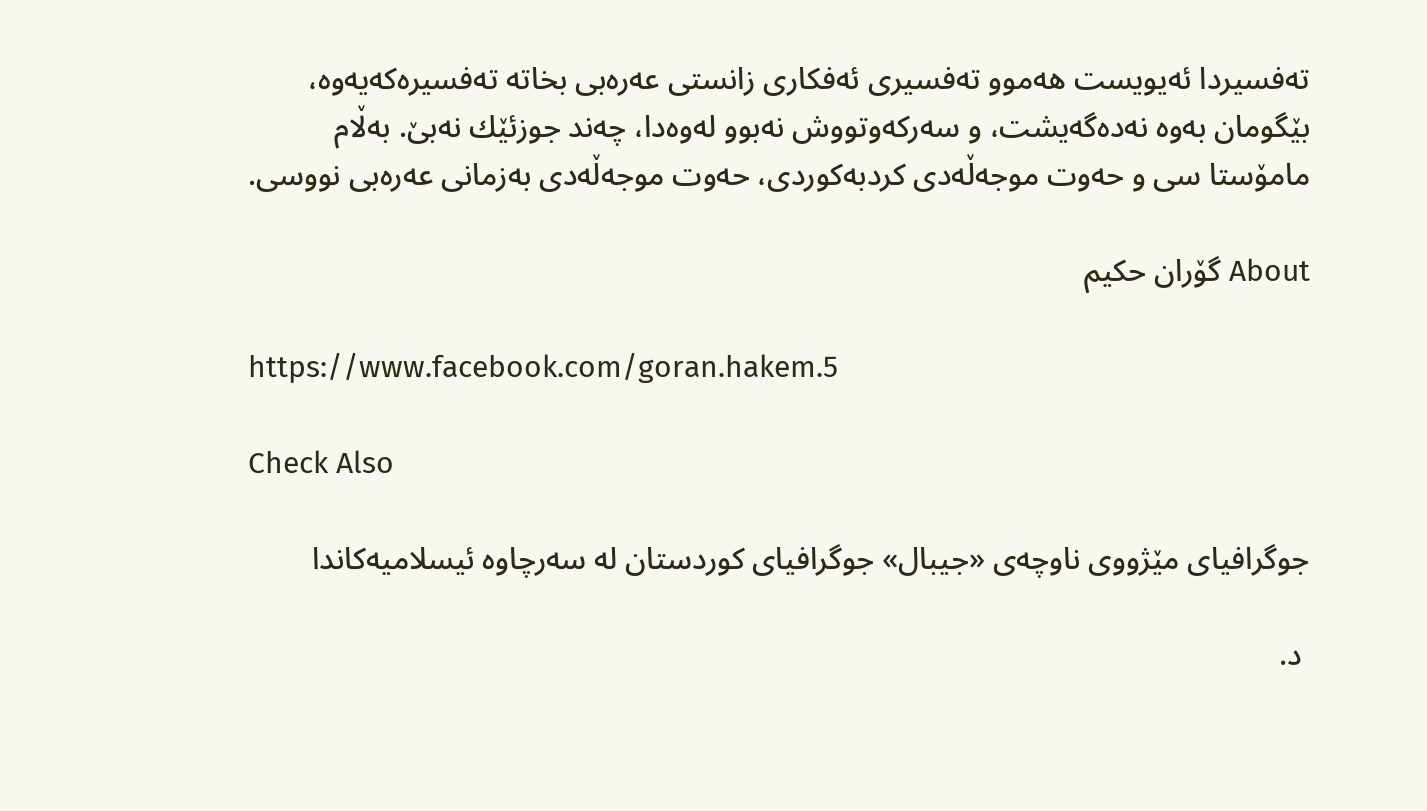ته‌فسیردا ئه‌یویست هه‌موو ته‌فسیری‌ ئه‌فكاری‌ زانستی‌ عه‌ره‌بی‌ بخاته‌ ته‌فسیره‌كه‌یه‌وه‌، بێگومان به‌وه‌ نه‌ده‌گه‌یشت، و سه‌ركه‌وتووش نه‌بوو له‌وه‌دا، چه‌ند جوزئێك نه‌بێ‌. به‌ڵام مامۆستا سی‌ و حه‌وت موجه‌ڵه‌دی‌ كردبه‌كوردی‌، حه‌وت موجه‌ڵه‌دی‌ به‌زمانی‌ عه‌ره‌بی‌ نووسی‌.

About گۆران حكيم

https://www.facebook.com/goran.hakem.5

Check Also

جوگرافیای مێژووی ناوچەی «جیبال» جوگرافیای کوردستان لە سەرچاوە ئیسلامیەکاندا

 د.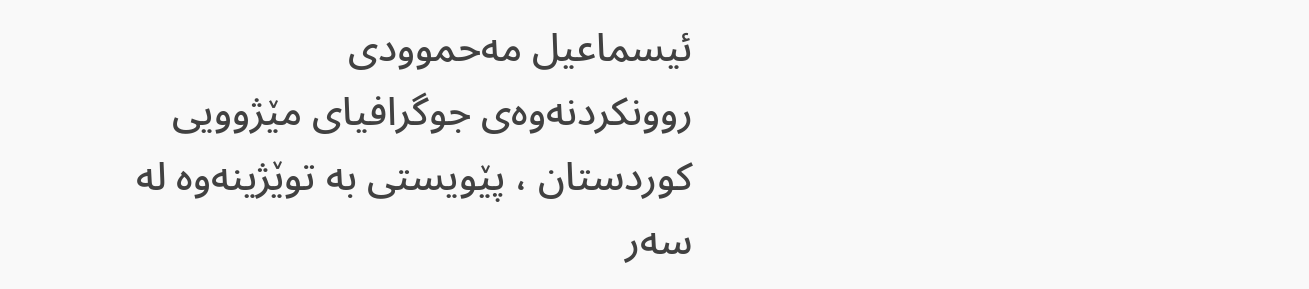ئیسماعیل مەحموودی  روونکردنەوەی جوگرافیای مێژوویی  کوردستان ، پێویستی بە توێژینەوە لە سەر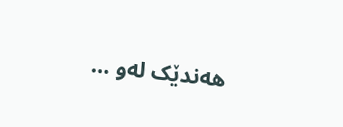هەندێک لەو …